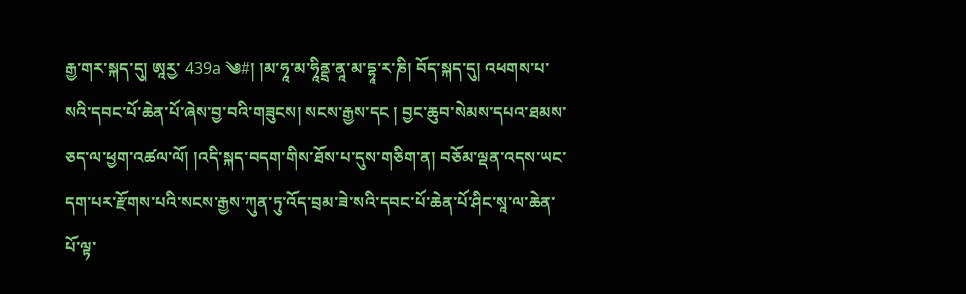རྒྱ་གར་སྐད་དུ། ཨཱརྱ་ 439a ༄#། །མ་ཧཱ་མ་ཧཱིནྡྲ་ནཱ་མ་དྷཱ་ར་ཎི། བོད་སྐད་དུ། འཕགས་པ་སའི་དབང་པོ་ཆེན་པོ་ཞེས་བྱ་བའི་གཟུངས། སངས་རྒྱས་དང ། བྱང་ཆུབ་སེམས་དཔའ་ཐམས་ཅད་ལ་ཕྱག་འཚལ་ལོ། །འདི་སྐད་བདག་གིས་ཐོས་པ་དུས་གཅིག་ན། བཅོམ་ལྡན་འདས་ཡང་དག་པར་རྫོགས་པའི་སངས་རྒྱས་ཀུན་ཏུ་འོད་བྲམ་ཟེ་སའི་དབང་པོ་ཆེན་པོ་ཤིང་སཱ་ལ་ཆེན་པོ་ལྟ་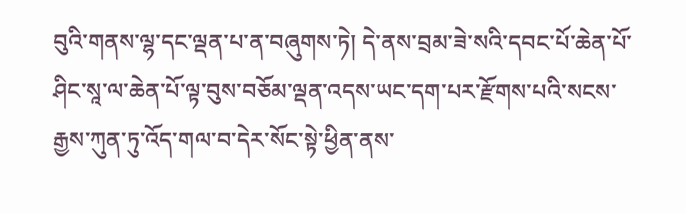བུའི་གནས་ལྷ་དང་ལྡན་པ་ན་བཞུགས་ཏེ། དེ་ནས་བྲམ་ཟེ་སའི་དབང་པོ་ཆེན་པོ་ཤིང་སཱ་ལ་ཆེན་པོ་ལྟ་བུས་བཅོམ་ལྡན་འདས་ཡང་དག་པར་རྫོགས་པའི་སངས་རྒྱས་ཀུན་ཏུ་འོད་གལ་བ་དེར་སོང་སྟེ་ཕྱིན་ནས་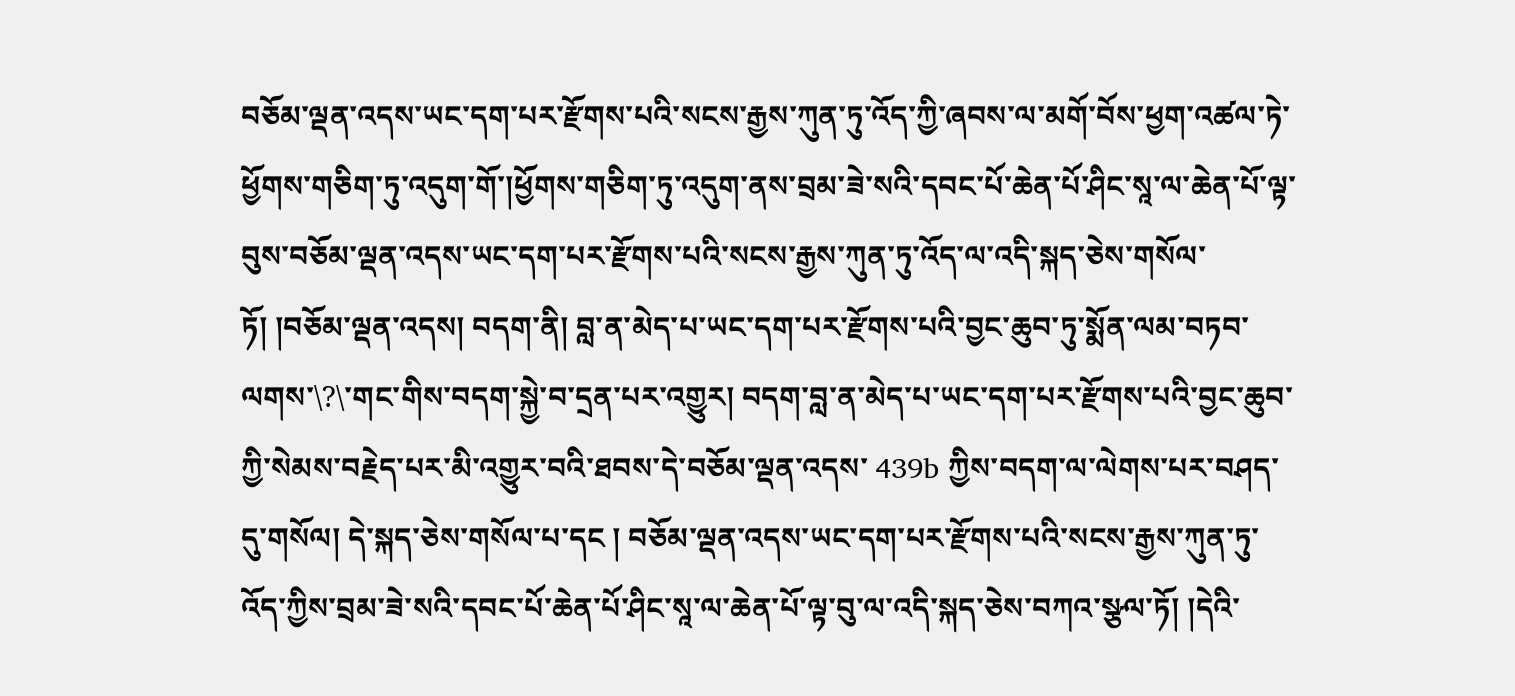བཅོམ་ལྡན་འདས་ཡང་དག་པར་རྫོགས་པའི་སངས་རྒྱས་ཀུན་ཏུ་འོད་ཀྱི་ཞབས་ལ་མགོ་བོས་ཕྱག་འཚལ་ཏེ་ཕྱོགས་གཅིག་ཏུ་འདུག་གོ་།ཕྱོགས་གཅིག་ཏུ་འདུག་ནས་བྲམ་ཟེ་སའི་དབང་པོ་ཆེན་པོ་ཤིང་སཱ་ལ་ཆེན་པོ་ལྟ་བུས་བཅོམ་ལྡན་འདས་ཡང་དག་པར་རྫོགས་པའི་སངས་རྒྱས་ཀུན་ཏུ་འོད་ལ་འདི་སྐད་ཅེས་གསོལ་ཏོ། །བཅོམ་ལྡན་འདས། བདག་ནི། བླ་ན་མེད་པ་ཡང་དག་པར་རྫོགས་པའི་བྱང་ཆུབ་ཏུ་སྨོན་ལམ་བཏབ་ལགས་\?\་གང་གིས་བདག་སྐྱེ་བ་དྲན་པར་འགྱུར། བདག་བླ་ན་མེད་པ་ཡང་དག་པར་རྫོགས་པའི་བྱང་ཆུབ་ཀྱི་སེམས་བརྗེད་པར་མི་འགྱུར་བའི་ཐབས་དེ་བཅོམ་ལྡན་འདས་ 439b ཀྱིས་བདག་ལ་ལེགས་པར་བཤད་དུ་གསོལ། དེ་སྐད་ཅེས་གསོལ་པ་དང ། བཅོམ་ལྡན་འདས་ཡང་དག་པར་རྫོགས་པའི་སངས་རྒྱས་ཀུན་ཏུ་འོད་ཀྱིས་བྲམ་ཟེ་སའི་དབང་པོ་ཆེན་པོ་ཤིང་སཱ་ལ་ཆེན་པོ་ལྟ་བུ་ལ་འདི་སྐད་ཅེས་བཀའ་སྩལ་ཏོ། །དེའི་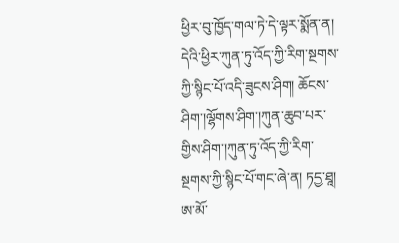ཕྱིར་བུ་ཁྱོད་གལ་ཏེ་དེ་ལྟར་སྨོན་ན། དེའི་ཕྱིར་ཀུན་ཏུ་འོད་ཀྱི་རིག་སྔགས་ཀྱི་སྙིང་པོ་འདི་ཟུངས་ཤིག། ཆོངས་ཤིག་།ལྷོགས་ཤིག་།ཀུན་ཆུབ་པར་གྱིས་ཤིག་།ཀུན་ཏུ་འོད་ཀྱི་རིག་སྔགས་ཀྱི་སྙིང་པོ་གང་ཞེ་ན། ཏདྱ་ཐཱ། ཨ་མོ་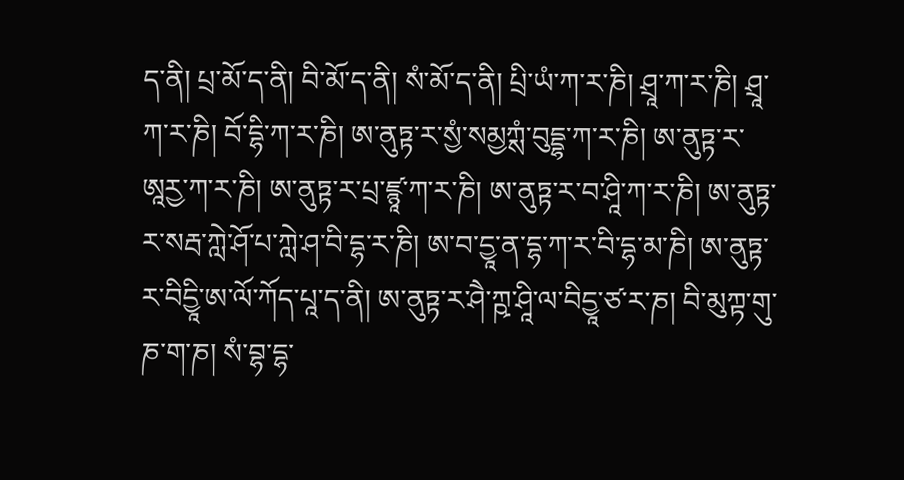ད་ནི། པྲ་མོ་ད་ནི། བི་མོ་ད་ནི། སཾ་མོ་ད་ནི། པྲི་ཡཾ་ཀ་ར་ཎི། ཤྲཱ་ཀ་ར་ཎི། ཤྲཱ་ཀ་ར་ཎི། བོ་དྷི་ཀ་ར་ཎི། ཨ་ནུཏྟ་ར་སྱཾ་སམྱཀྶཾ་བུདྡྷ་ཀ་ར་ཎི། ཨ་ནུཏྟ་ར་ཨཱརྱ་ཀ་ར་ཎི། ཨ་ནུཏྟ་ར་པྲ་ཛྙཱ་ཀ་ར་ཎི། ཨ་ནུཏྟ་ར་བ་ཤཱི་ཀ་ར་ཎི། ཨ་ནུཏྟ་ར་སརྦ་ཀླེ་ཤོ་པ་ཀླེ་ཤ་བི་དྷ་ར་ཎི། ཨ་བ་དྱཱ་ན་དྷ་ཀ་ར་བི་དྷ་མ་ཎི། ཨ་ནུཏྟ་ར་བིདྱཱི་ཨ་ལོ་ཀོད་པཱ་ད་ནི། ཨ་ནུཏྟ་ར་ཤཻ་ཀྵ་ཤཱི་ལ་བིདྱཱ་ཙ་ར་ཎ། བི་མུཀྟ་གུ་ཎ་ག་ཎ། སཾ་བྷ་དྷ་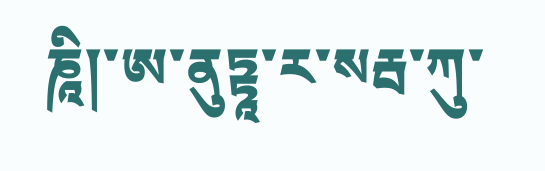ཎཱི།་ཨ་ནུཏྟཱ་ར་སརྦ་ཀུ་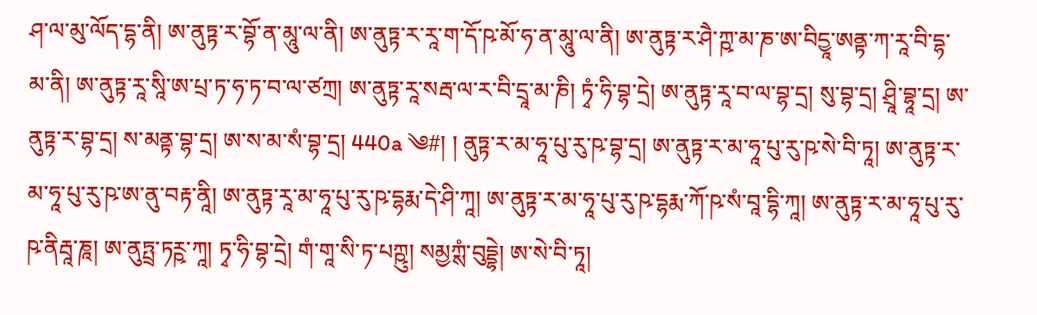ཤ་ལ་མུ་ལོད་དྷ་ནི། ཨ་ནུཏྟ་ར་བྷོ་ན་མཱུ་ལ་ནི། ཨ་ནུཏྟ་ར་རཱ་ག་དོ་ཥ་མོ་ཧ་ན་མཱུ་ལ་ནི། ཨ་ནུཏྟ་ར་ཤཻ་ཀྵ་མ་ཎ་ཨ་བིདྱཱ་ཨནྟ་ཀ་རཱ་བི་དྷ་མ་ནི། ཨ་ནུཏྟ་རཱ་སཱི་ཨ་པྲ་ཏ་ཧ་ཏ་བ་ལ་ཙཀྲ། ཨ་ནུཏྟ་རཱ་སརྦ་ལ་ར་བི་དྲཱ་མ་ཎི། ཏྭཾ་ཧི་བྷ་དྲེ། ཨ་ནུཏྟ་རཱ་བ་ལ་བྷ་དྲ། སུ་བྷ་དྲ། ཤྲཱི་བྷཱ་དྲ། ཨ་ནུཏྟ་ར་བྷ་དྲ། ས་མནྟ་བྷ་དྲ། ཨ་ས་མ་སཾ་བྷ་དྲ། 440a ༄#། ། ནུཏྟ་ར་མ་ཧཱ་པུ་རུ་ཥ་བྷ་དྲ། ཨ་ནུཏྟ་ར་མ་ཧཱ་པུ་རུ་ཥ་སེ་བི་ཏཱ། ཨ་ནུཏྟ་ར་མ་ཧཱ་པུ་རུ་ཥ་ཨ་ནུ་བརྟ་ནཱི། ཨ་ནུཏྟ་རཱ་མ་ཧཱ་པུ་རུ་ཥ་དྷརྨ་དེ་ཤི་ཀཱ། ཨ་ནུཏྟ་ར་མ་ཧཱ་པུ་རུ་ཥ་དྷརྨ་ཀོ་ཥ་སཾ་བཱ་དྷི་ཀཱ། ཨ་ནུཏྟ་ར་མ་ཧཱ་པུ་རུ་ཥ་ནིརྦཱ་ཎཱ། ཨ་ནུཏྤྲ་ཏཪྵ་ཀཱ། ཏྭ་ཧི་བྷ་དྲེ། གཾ་གཱ་སི་ཏ་པཀྵུ། སམྱཀྶཾ་བུདྡྷེ། ཨ་སེ་བི་ཏཱ།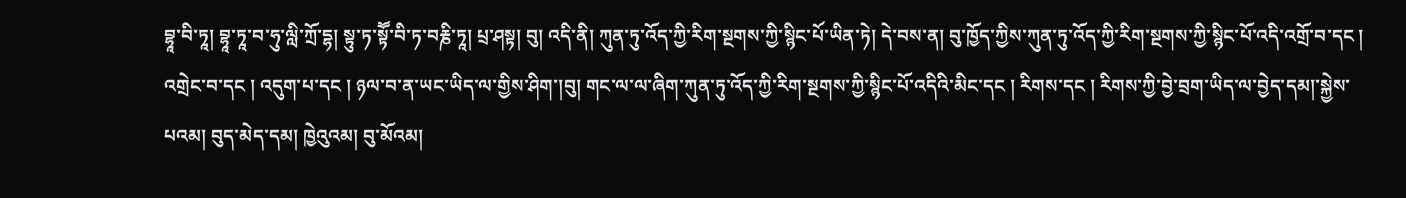བྷཱ་བི་ཏཱ། བྷཱ་ཏཱ་བ་ཧུ་ལླི་ཀྲོ་དྷ། སྟུ་ཏ་སྟཽ་བི་ཏ་བརྞི་ཏཱ། པྲ་ཤསྟ། བུ། འདི་ནི། ཀུན་ཏུ་འོད་ཀྱི་རིག་སྔགས་ཀྱི་སྙིང་པོ་ཡིན་ཏེ། དེ་བས་ན། བུ་ཁྱོད་ཀྱིས་ཀུན་ཏུ་འོད་ཀྱི་རིག་སྔགས་ཀྱི་སྙིང་པོ་འདི་འགྲོ་བ་དང ། འགྲེང་བ་དང ། འདུག་པ་དང ། ཉལ་བ་ན་ཡང་ཡིད་ལ་གྱིས་ཤིག་།བུ། གང་ལ་ལ་ཞིག་ཀུན་ཏུ་འོད་ཀྱི་རིག་སྔགས་ཀྱི་སྙིང་པོ་འདིའི་མིང་དང ། རིགས་དང ། རིགས་ཀྱི་བྱེ་བྲག་ཡིད་ལ་བྱེད་དམ།་སྐྱེས་པའམ། བུད་མེད་དམ། ཁྱེའུའམ། བུ་མོའམ།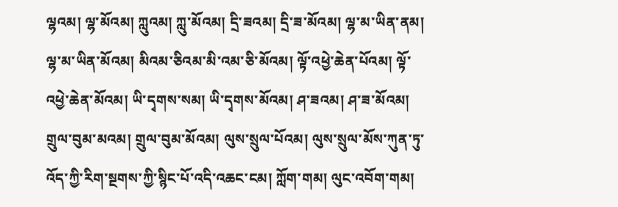ལྷའམ། ལྷ་མོའམ། ཀླུའམ། ཀླུ་མོའམ། དྲི་ཟའམ། དྲི་ཟ་མོའམ། ལྷ་མ་ཡིན་ནམ། ལྷ་མ་ཡིན་མོའམ། མིའམ་ཅིའམ་མི་འམ་ཅི་མོའམ། ལྟོ་འཕྱེ་ཆེན་པོའམ། ལྟོ་འཕྱེ་ཆེན་མོའམ། ཡི་དྭགས་སམ། ཡི་དྭགས་མོའམ། ཤ་ཟའམ། ཤ་ཟ་མོའམ། གྲུལ་བུམ་མའམ། གྲུལ་བུམ་མོའམ། ལུས་སྲུལ་པོའམ། ལུས་སྲུལ་མོས་ཀུན་ཏུ་འོད་ཀྱི་རིག་སྔགས་ཀྱི་སྙིང་པོ་འདི་འཆང་ངམ། ཀློག་གམ། ལུང་འབོག་གམ།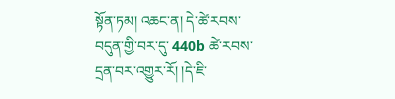སྟོན་ཏམ། འཆང་ན། དེ་ཚེ་རབས་བདུན་གྱི་བར་དུ་ 440b ཚེ་རབས་དྲན་བར་འགྱུར་རོ། །དེ་ཇི་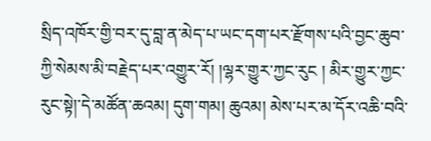སྲིད་འཁོར་གྱི་བར་དུ་བླ་ན་མེད་པ་ཡང་དག་པར་རྫོགས་པའི་བྱང་ཆུབ་ཀྱི་སེམས་མི་བརྗེད་པར་འགྱུར་རོ། །ལྷར་གྱུར་ཀྱང་རུང ། མིར་གྱུར་ཀྱང་རུང་སྟེ།་དེ་མཚོན་ཆའམ། དུག་གམ། ཆུའམ། མེས་པར་མ་དོར་འཆི་བའི་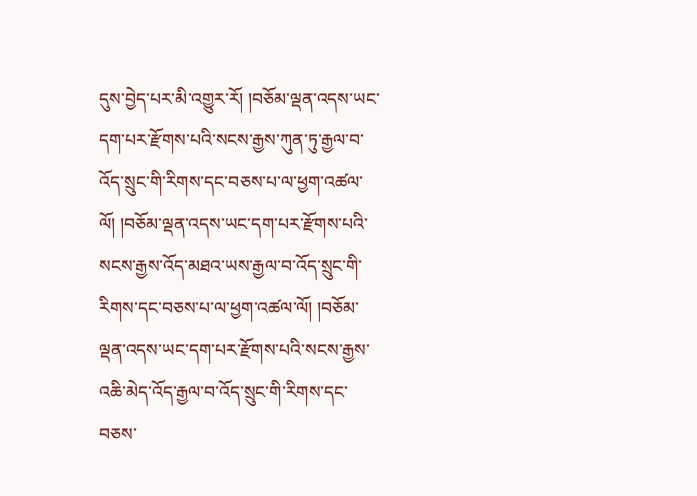དུས་བྱེད་པར་མི་འགྱུར་རོ། །བཅོམ་ལྡན་འདས་ཡང་དག་པར་རྫོགས་པའི་སངས་རྒྱས་ཀུན་ཏུ་རྒྱལ་བ་འོད་སྲུང་གི་རིགས་དང་བཅས་པ་ལ་ཕྱག་འཚལ་ལོ། །བཅོམ་ལྡན་འདས་ཡང་དག་པར་རྫོགས་པའི་སངས་རྒྱས་འོད་མཐའ་ཡས་རྒྱལ་བ་འོད་སྲུང་གི་རིགས་དང་བཅས་པ་ལ་ཕྱག་འཚལ་ལོ། །བཅོམ་ལྡན་འདས་ཡང་དག་པར་རྫོགས་པའི་སངས་རྒྱས་འཆི་མེད་འོད་རྒྱལ་བ་འོད་སྲུང་གི་རིགས་དང་བཅས་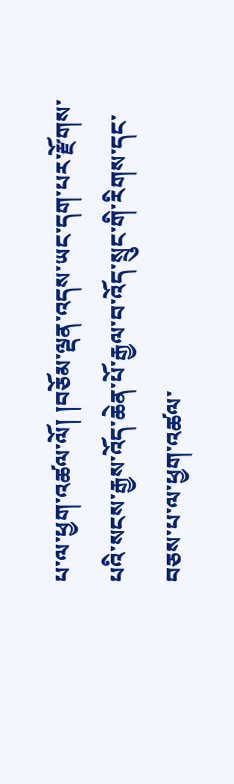པ་ལ་ཕྱག་འཚལ་ལོ། །བཅོམ་ལྡན་འདས་ཡང་དག་པར་རྫོགས་པའི་སངས་རྒྱས་འོད་ཆེན་པོ་རྒྱལ་བ་འོད་སྲུང་གི་རིགས་དང་བཅས་པ་ལ་ཕྱག་འཚལ་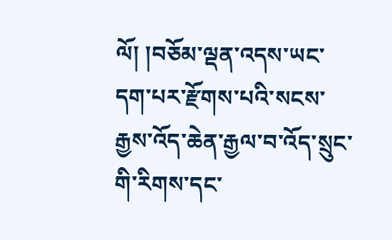ལོ། །བཅོམ་ལྡན་འདས་ཡང་དག་པར་རྫོགས་པའི་སངས་རྒྱས་འོད་ཆེན་རྒྱལ་བ་འོད་སྲུང་གི་རིགས་དང་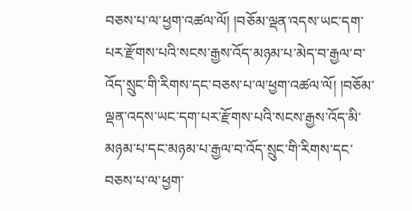བཅས་པ་ལ་ཕྱག་འཚལ་ལོ། །བཅོམ་ལྡན་འདས་ཡང་དག་པར་རྫོགས་པའི་སངས་རྒྱས་འོད་མཉམ་པ་མེད་བ་རྒྱལ་བ་འོད་སྲུང་གི་རིགས་དང་བཅས་པ་ལ་ཕྱག་འཚལ་ལོ། །བཅོམ་ལྡན་འདས་ཡང་དག་པར་རྫོགས་པའི་སངས་རྒྱས་འོད་མི་མཉམ་པ་དང་མཉམ་པ་རྒྱལ་བ་འོད་སྲུང་གི་རིགས་དང་བཅས་པ་ལ་ཕྱག་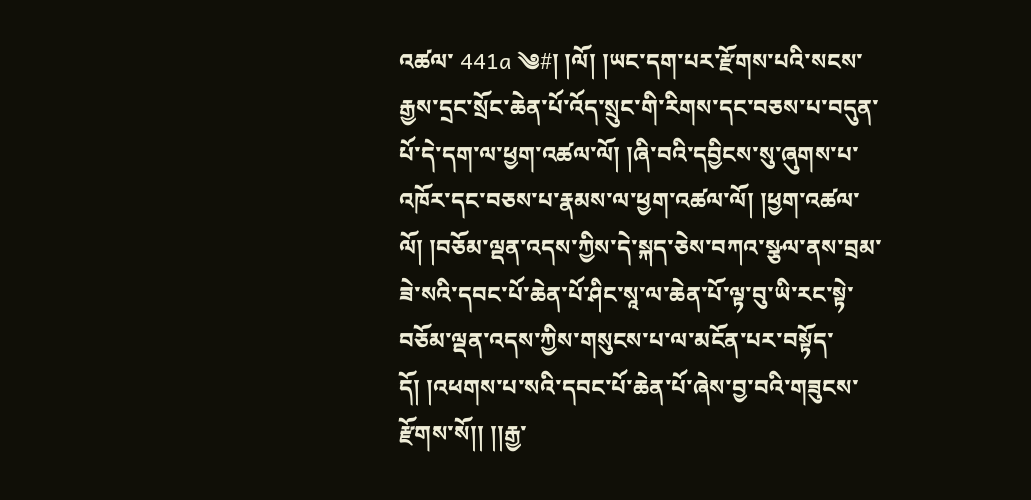འཚལ་ 441a ༄#། །ལོ། །ཡང་དག་པར་རྫོགས་པའི་སངས་རྒྱས་དྲང་སྲོང་ཆེན་པོ་འོད་སྲུང་གི་རིགས་དང་བཅས་པ་བདུན་པོ་དེ་དག་ལ་ཕྱག་འཚལ་ལོ། །ཞི་བའི་དབྱིངས་སུ་ཞུགས་པ་འཁོར་དང་བཅས་པ་རྣམས་ལ་ཕྱག་འཚལ་ལོ། །ཕྱག་འཚལ་ལོ། །བཅོམ་ལྡན་འདས་ཀྱིས་དེ་སྐད་ཅེས་བཀའ་སྩལ་ནས་བྲམ་ཟེ་སའི་དབང་པོ་ཆེན་པོ་ཤིང་སཱ་ལ་ཆེན་པོ་ལྟ་བུ་ཡི་རང་སྟེ་བཅོམ་ལྡན་འདས་ཀྱིས་གསུངས་པ་ལ་མངོན་པར་བསྟོད་དོ། །འཕགས་པ་སའི་དབང་པོ་ཆེན་པོ་ཞེས་བྱ་བའི་གཟུངས་རྫོགས་སོ།། །།རྒྱ་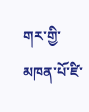གར་གྱི་མཁན་པོ་ཛི་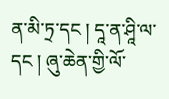ན་མི་ཏྲ་དང ། དཱ་ན་ཤཱི་ལ་དང ། ཞུ་ཆེན་གྱི་ལོ་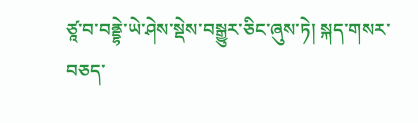ཙཱ་བ་བནྡྷེ་ཡེ་ཤེས་སྡེས་བསྒྱུར་ཅིང་ཞུས་ཏེ། སྐད་གསར་བཅད་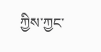ཀྱིས་ཀྱང་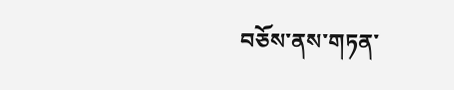བཅོས་ནས་གཏན་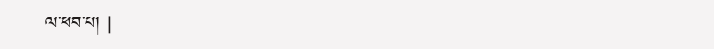ལ་ཕབ་པ། |